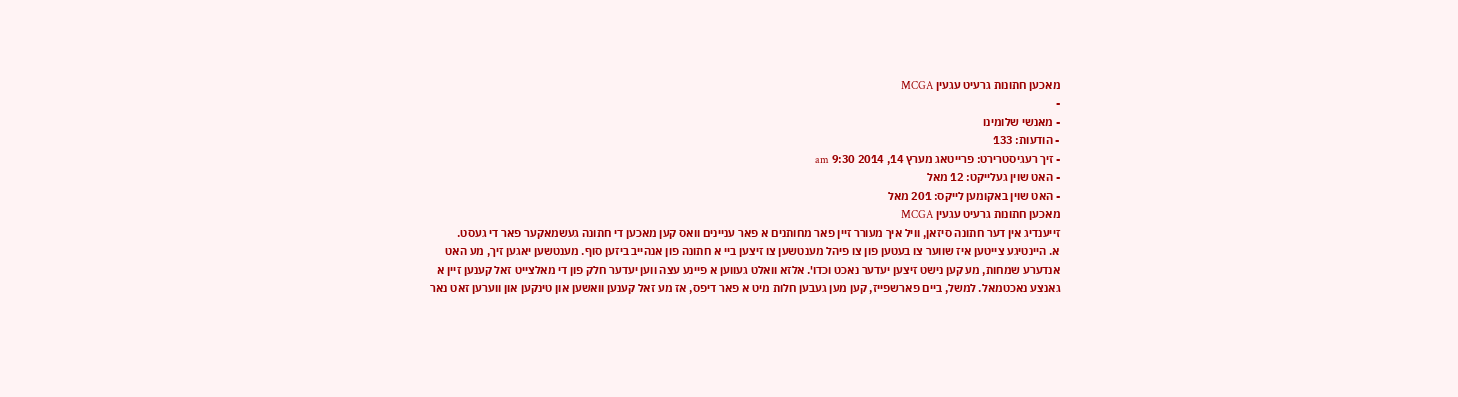מאכען חתונות גרעיט עגעין MCGA
-
- מאנשי שלומינו
- הודעות: 133
- זיך רעגיסטרירט: פרייטאג מערץ 14, 2014 9:30 am
- האט שוין געלייקט: 12 מאל
- האט שוין באקומען לייקס: 201 מאל
מאכען חתונות גרעיט עגעין MCGA
זייענדיג אין דער חתונה סיזאן, וויל איך מעורר זיין פאר מחותנים א פאר עניינים וואס קען מאכען די חתונה געשמאקער פאר די געסט.
א. היינטיגע צייטען איז שווער צו בעטען פון צו פיהל מענטשען צו זיצען ביי א חתונה פון אנהייב ביזען סוף. מענטשען יאגען זיך, מע האט אנדערע שמחות, מע קען נישט זיצען יעדער נאכט וכדו'. אלזא וואלט געווען א פיינע עצה ווען יעדער חלק פון די מאלצייט זאל קענען זיין א גאנצע נאכטמאל. למשל, ביים פארשפייז, קען מען געבען חלות מיט א פאר דיפס, אז מע זאל קענען וואשען און טינקען און ווערען זאט נאר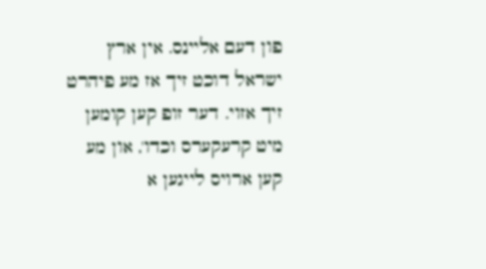פון דעם אליינס. אין ארץ ישראל דוכט זיך אז מע פיהרט זיך אזוי. דער זופ קען קומען מיט קרעקערס וכדו', און מע קען ארויס לייגען א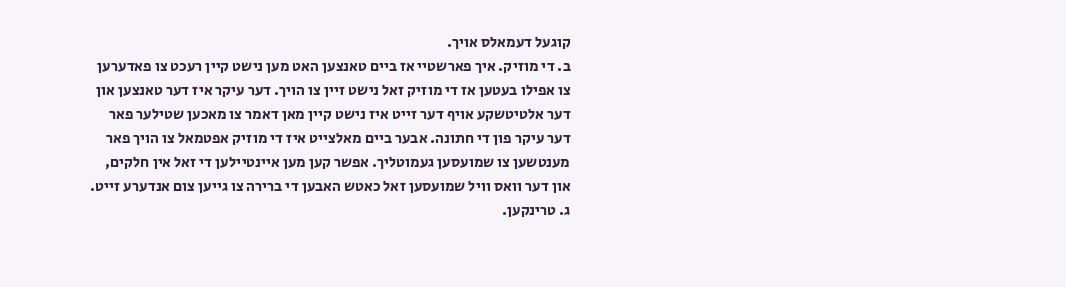קוגעל דעמאלס אויך.
ב. די מוזיק. איך פארשטיי אז ביים טאנצען האט מען נישט קיין רעכט צו פאדערען צו אפילו בעטען אז די מוזיק זאל נישט זיין צו הויך. דער עיקר איז דער טאנצען און דער אלטיטשקע אויף דער זייט איז נישט קיין מאן דאמר צו מאכען שטילער פאר דער עיקר פון די חתונה. אבער ביים מאלצייט איז די מוזיק אפטמאל צו הויך פאר מענטשען צו שמועסען געמוטליך. אפשר קען מען איינטיילען די זאל אין חלקים, און דער וואס וויל שמועסען זאל כאטש האבען די ברירה צו גייען צום אנדערע זייט.
ג. טרינקען.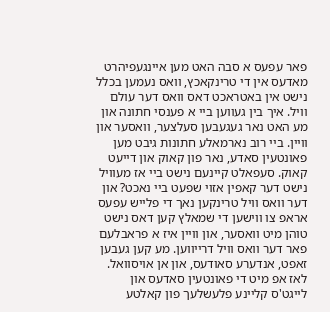פאר עפעס א סבה האט מען איינגעפיהרט מאדעס אין די טרינקאכץ, וואס נעמען בכלל נישט אין באטראכט דאס וואס דער עולם וויל. איך בין געווען ביי א פענסי חתונה און מע האט נאר געגעבען סעלצער, וואסער און וויין. ביי רוב נארמאלע חתונות גיבט מען פאונטעין סאדע, נאר פון קאוק און דייעט קאוק. סעפאלט קיינעם נישט ביי אז מעוויל נישט דער קאפין אזוי שפעט ביי נאכט? און דער וואס וויל טרינקען נאך די פלייש עפעס אראפ צו ווישען די שמאלץ קען דאס נישט טוהן מיט וואסער, און וויין איז א פראבלעם פאר דער וואס וויל דרייווען. מע קען געבען זאפט, אנדערע סאודעס, און אן אויסוואל. לאז אפ מיט די פאונטעין סאדעס און לייגט'ס קליינע פלעשלעך פון קאלטע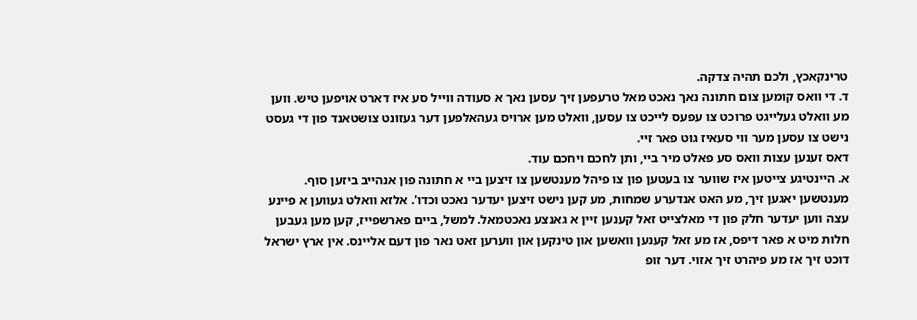טרינקאכץ, ולכם תהיה צדקה.
ד. די וואס קומען צום חתונה נאך נאכט מאל טרעפען זיך עסען נאך א סעודה ווייל סע איז דארט אויפען טיש. ווען מע וואלט געלייגט פרוכט צו עפעס לייכט צו עסען, וואלט מען ארויס געהאלפען דער געזונט צושטאנד פון די געסט נישט צו עסען מער ווי סעאיז גוט פאר זיי.
דאס זענען עצות וואס סע פאלט מיר ביי, ותן לחכם ויחכם עוד.
א. היינטיגע צייטען איז שווער צו בעטען פון צו פיהל מענטשען צו זיצען ביי א חתונה פון אנהייב ביזען סוף. מענטשען יאגען זיך, מע האט אנדערע שמחות, מע קען נישט זיצען יעדער נאכט וכדו'. אלזא וואלט געווען א פיינע עצה ווען יעדער חלק פון די מאלצייט זאל קענען זיין א גאנצע נאכטמאל. למשל, ביים פארשפייז, קען מען געבען חלות מיט א פאר דיפס, אז מע זאל קענען וואשען און טינקען און ווערען זאט נאר פון דעם אליינס. אין ארץ ישראל דוכט זיך אז מע פיהרט זיך אזוי. דער זופ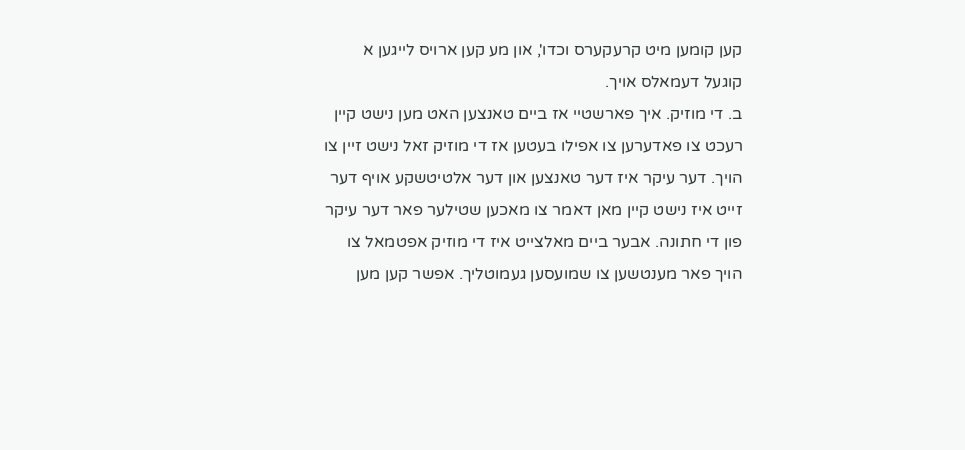קען קומען מיט קרעקערס וכדו', און מע קען ארויס לייגען א קוגעל דעמאלס אויך.
ב. די מוזיק. איך פארשטיי אז ביים טאנצען האט מען נישט קיין רעכט צו פאדערען צו אפילו בעטען אז די מוזיק זאל נישט זיין צו הויך. דער עיקר איז דער טאנצען און דער אלטיטשקע אויף דער זייט איז נישט קיין מאן דאמר צו מאכען שטילער פאר דער עיקר פון די חתונה. אבער ביים מאלצייט איז די מוזיק אפטמאל צו הויך פאר מענטשען צו שמועסען געמוטליך. אפשר קען מען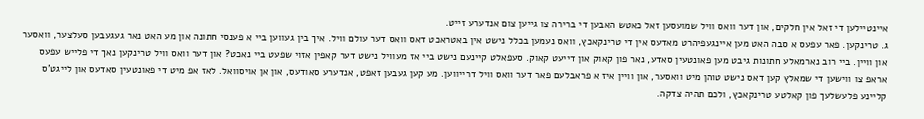איינטיילען די זאל אין חלקים, און דער וואס וויל שמועסען זאל כאטש האבען די ברירה צו גייען צום אנדערע זייט.
ג. טרינקען. פאר עפעס א סבה האט מען איינגעפיהרט מאדעס אין די טרינקאכץ, וואס נעמען בכלל נישט אין באטראכט דאס וואס דער עולם וויל. איך בין געווען ביי א פענסי חתונה און מע האט נאר געגעבען סעלצער, וואסער און וויין. ביי רוב נארמאלע חתונות גיבט מען פאונטעין סאדע, נאר פון קאוק און דייעט קאוק. סעפאלט קיינעם נישט ביי אז מעוויל נישט דער קאפין אזוי שפעט ביי נאכט? און דער וואס וויל טרינקען נאך די פלייש עפעס אראפ צו ווישען די שמאלץ קען דאס נישט טוהן מיט וואסער, און וויין איז א פראבלעם פאר דער וואס וויל דרייווען. מע קען געבען זאפט, אנדערע סאודעס, און אן אויסוואל. לאז אפ מיט די פאונטעין סאדעס און לייגט'ס קליינע פלעשלעך פון קאלטע טרינקאכץ, ולכם תהיה צדקה.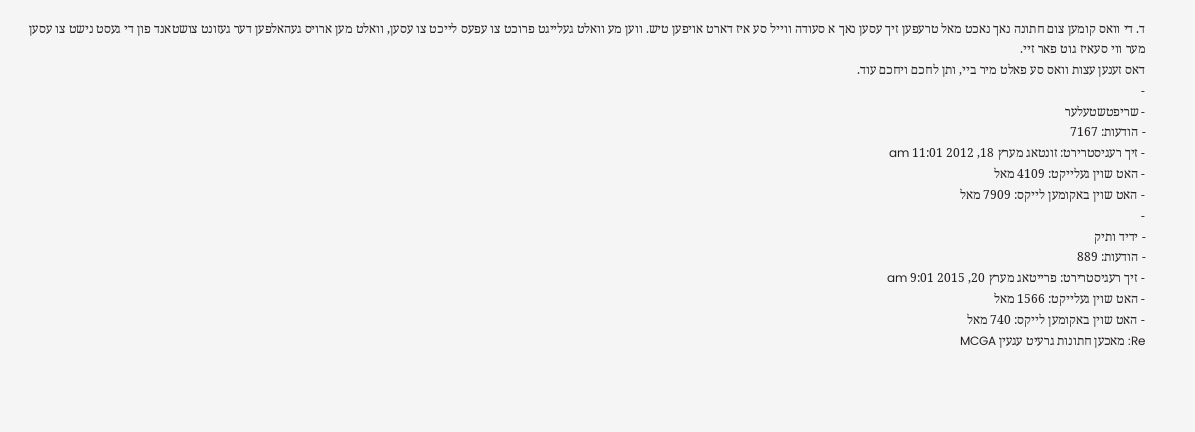ד. די וואס קומען צום חתונה נאך נאכט מאל טרעפען זיך עסען נאך א סעודה ווייל סע איז דארט אויפען טיש. ווען מע וואלט געלייגט פרוכט צו עפעס לייכט צו עסען, וואלט מען ארויס געהאלפען דער געזונט צושטאנד פון די געסט נישט צו עסען מער ווי סעאיז גוט פאר זיי.
דאס זענען עצות וואס סע פאלט מיר ביי, ותן לחכם ויחכם עוד.
-
- שריפטשטעלער
- הודעות: 7167
- זיך רעגיסטרירט: זונטאג מערץ 18, 2012 11:01 am
- האט שוין געלייקט: 4109 מאל
- האט שוין באקומען לייקס: 7909 מאל
-
- ידיד ותיק
- הודעות: 889
- זיך רעגיסטרירט: פרייטאג מערץ 20, 2015 9:01 am
- האט שוין געלייקט: 1566 מאל
- האט שוין באקומען לייקס: 740 מאל
Re: מאכען חתונות גרעיט עגעין MCGA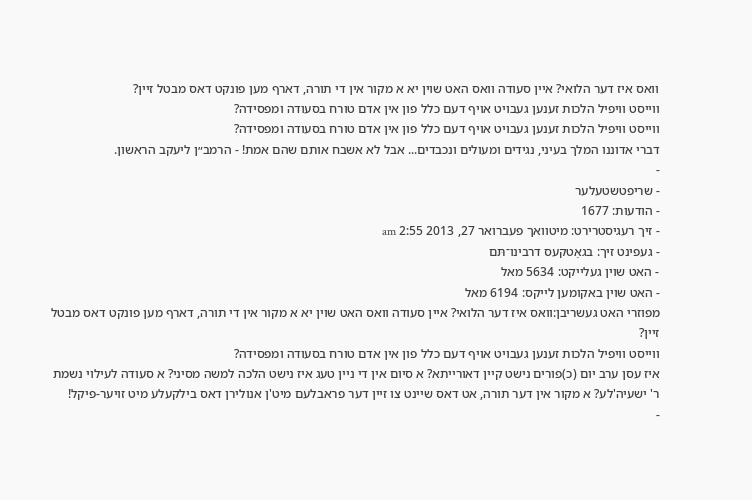וואס איז דער הלואי? איין סעודה וואס האט שוין יא א מקור אין די תורה, דארף מען פונקט דאס מבטל זיין?
ווייסט וויפיל הלכות זענען געבויט אויף דעם כלל פון אין אדם טורח בסעודה ומפסידה?
ווייסט וויפיל הלכות זענען געבויט אויף דעם כלל פון אין אדם טורח בסעודה ומפסידה?
דברי אדוננו המלך בעיני, נגידים ומעולים ונכבדים... אבל לא אשבח אותם שהם אמת! - הרמב״ן ליעקב הראשון.
-
- שריפטשטעלער
- הודעות: 1677
- זיך רעגיסטרירט: מיטוואך פעברואר 27, 2013 2:55 am
- געפינט זיך: בגאַטקעס דרבינו־תּם
- האט שוין געלייקט: 5634 מאל
- האט שוין באקומען לייקס: 6194 מאל
מפוזרי האט געשריבן:וואס איז דער הלואי? איין סעודה וואס האט שוין יא א מקור אין די תורה, דארף מען פונקט דאס מבטל זיין?
ווייסט וויפיל הלכות זענען געבויט אויף דעם כלל פון אין אדם טורח בסעודה ומפסידה?
איז עסן ערב יום (כ)פורים נישט קיין דאורייתא? א סיום אין די ניין טעג איז נישט הלכה למשה מסיני? א סעודה לעילוי נשמת ר' ישעיה'לע? א מקור אין דער תורה, אט דאס שיינט צו זיין דער פראבלעם מיט'ן אנולירן דאס בילקעלע מיט זויער-פיקל!
-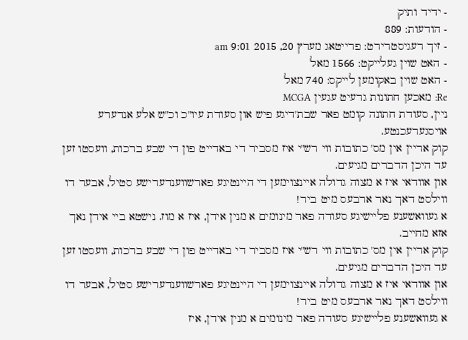- ידיד ותיק
- הודעות: 889
- זיך רעגיסטרירט: פרייטאג מערץ 20, 2015 9:01 am
- האט שוין געלייקט: 1566 מאל
- האט שוין באקומען לייקס: 740 מאל
Re: מאכען חתונות גרעיט עגעין MCGA
ניין, סעודת חתונה קומט פאר שבת'דיגע פיש און סעודת עיו"כ וכ"ש אלע אנדערע אויסגערעכנטע.
קוק אריין אין מס' כתובות ווי רש"י איז מסביר די באדייט פון די שבע ברכות, וועסטו זען עד היכן הדברים מגיעים.
און אוודאי איז א מצוה גדולה איינצוימען די היינטיגע פארשווענדערישע סטיל, אבער דו ווילסט דאך נאר ארבעס מיט ביר!
א געוואשענע פליישיגע סעודה פאר מינומים א מנין אידן, איז א מוז. נישטא ביי אידן נאך אזא מחייב.
קוק אריין אין מס' כתובות ווי רש"י איז מסביר די באדייט פון די שבע ברכות, וועסטו זען עד היכן הדברים מגיעים.
און אוודאי איז א מצוה גדולה איינצוימען די היינטיגע פארשווענדערישע סטיל, אבער דו ווילסט דאך נאר ארבעס מיט ביר!
א געוואשענע פליישיגע סעודה פאר מינומים א מנין אידן, איז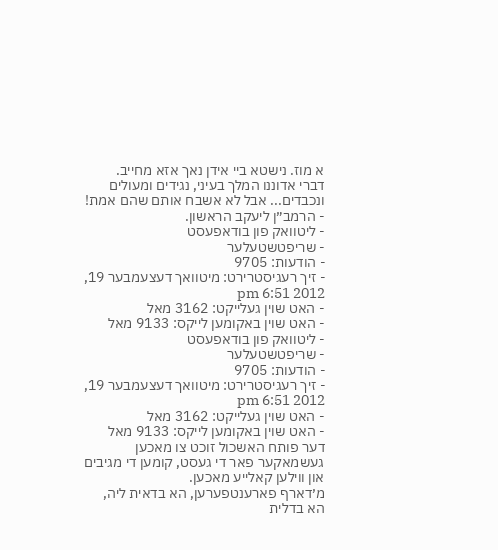א מוז. נישטא ביי אידן נאך אזא מחייב.
דברי אדוננו המלך בעיני, נגידים ומעולים ונכבדים... אבל לא אשבח אותם שהם אמת! - הרמב״ן ליעקב הראשון.
- ליטוואק פון בודאפעסט
- שריפטשטעלער
- הודעות: 9705
- זיך רעגיסטרירט: מיטוואך דעצעמבער 19, 2012 6:51 pm
- האט שוין געלייקט: 3162 מאל
- האט שוין באקומען לייקס: 9133 מאל
- ליטוואק פון בודאפעסט
- שריפטשטעלער
- הודעות: 9705
- זיך רעגיסטרירט: מיטוואך דעצעמבער 19, 2012 6:51 pm
- האט שוין געלייקט: 3162 מאל
- האט שוין באקומען לייקס: 9133 מאל
דער פותח האשכול זוכט צו מאכען געשמאקער פאר די געסט, קומען די מגיבים און ווילען קאלייע מאכען.
מ׳דארף פארענטפערען, הא בדאית ליה, הא בדלית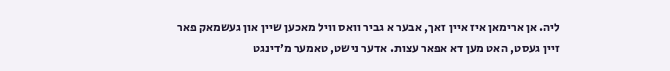ליה. אן ארימאן איז איין זאך, אבער א גביר וואס וויל מאכען שיין און געשמאק פאר זיין געסט, האט מען דא אפאר עצות. אדער נישט, טאמער מ׳דינגט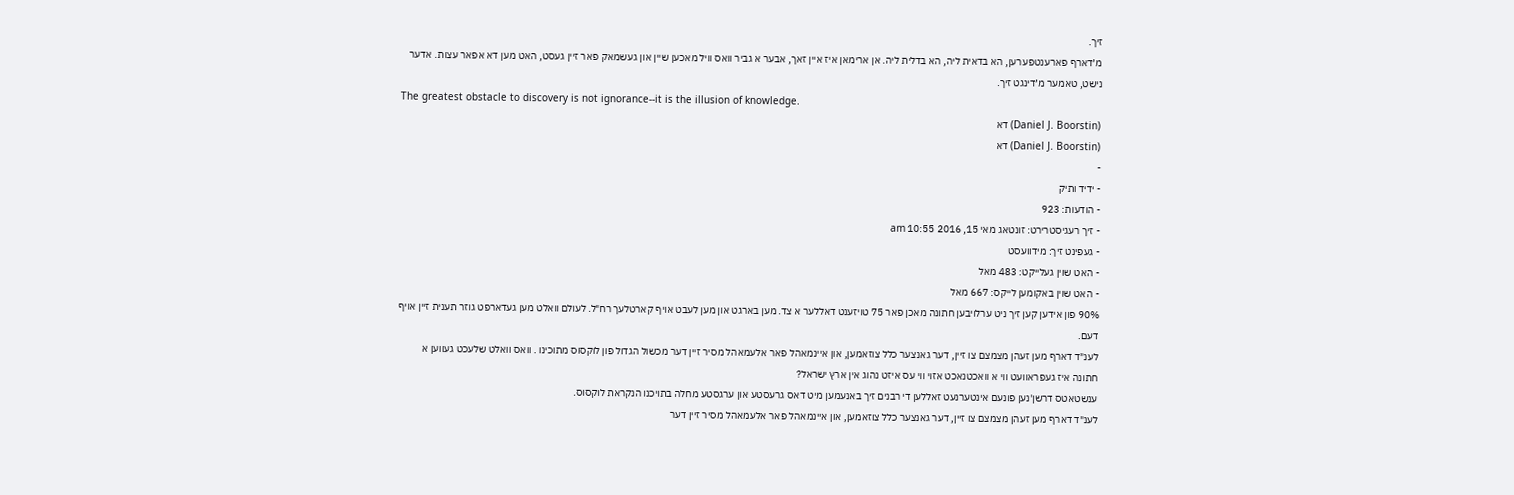זיך.
מ׳דארף פארענטפערען, הא בדאית ליה, הא בדלית ליה. אן ארימאן איז איין זאך, אבער א גביר וואס וויל מאכען שיין און געשמאק פאר זיין געסט, האט מען דא אפאר עצות. אדער נישט, טאמער מ׳דינגט זיך.
The greatest obstacle to discovery is not ignorance--it is the illusion of knowledge.
(Daniel J. Boorstin) דא
(Daniel J. Boorstin) דא
-
- ידיד ותיק
- הודעות: 923
- זיך רעגיסטרירט: זונטאג מאי 15, 2016 10:55 am
- געפינט זיך: מידוועסט
- האט שוין געלייקט: 483 מאל
- האט שוין באקומען לייקס: 667 מאל
90% פון אידען קען זיך ניט ערלויבען חתונה מאכן פאר 75 טויזענט דאללער א צד. מען בארגט און מען לעבט אויף קארטלעך רח"ל. לעולם וואלט מען געדארפט גוזר תענית זיין אויף דעם.
לענ"ד דארף מען זעהן מצמצם צו זיין, דער גאנצער כלל צוזאמען, און איינמאהל פאר אלעמאהל מסיר זיין דער מכשול הגדול פון לוקסוס מתוכינו . וואס וואלט שלעכט געווען א חתונה איז געפראוועט ווי א וואכטנאכט אזוי ווי עס איזט נהוג אין ארץ ישראל?
ענשטאטס דרשן'נען פונעם אינטערנעט זאללען די רבנים זיך באנעמען מיט דאס גרעסטע און ערגסטע מחלה בתויכנו הנקראת לוקסוס.
לענ"ד דארף מען זעהן מצמצם צו זיין, דער גאנצער כלל צוזאמען, און איינמאהל פאר אלעמאהל מסיר זיין דער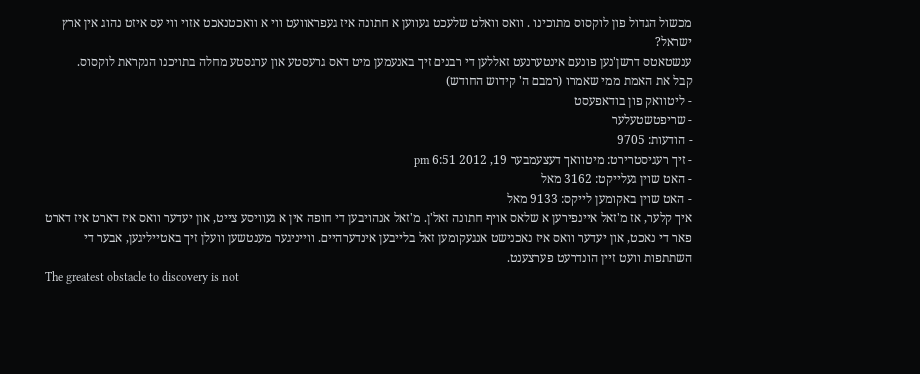מכשול הגדול פון לוקסוס מתוכינו . וואס וואלט שלעכט געווען א חתונה איז געפראוועט ווי א וואכטנאכט אזוי ווי עס איזט נהוג אין ארץ ישראל?
ענשטאטס דרשן'נען פונעם אינטערנעט זאללען די רבנים זיך באנעמען מיט דאס גרעסטע און ערגסטע מחלה בתויכנו הנקראת לוקסוס.
קבל את האמת ממי שאמרו (רמבם ה' קידוש החודש)
- ליטוואק פון בודאפעסט
- שריפטשטעלער
- הודעות: 9705
- זיך רעגיסטרירט: מיטוואך דעצעמבער 19, 2012 6:51 pm
- האט שוין געלייקט: 3162 מאל
- האט שוין באקומען לייקס: 9133 מאל
איך קלער, אז מ'זאל איינפירען א שלאס אויף חתונה זאל'ן. מ'זאל אנהויבען די חופה אין א געוויסע צייט, און יעדער וואס איז דארט איז דארט פאר די נאכט, און יעדער וואס איז נאכנישט אנגעקומען זאל בלייבען אינדערהיים. ווייניגער מענטשען וועלן זיך באטייליגען, אבער די השתתפות וועט זיין הונדרעט פערצענט.
The greatest obstacle to discovery is not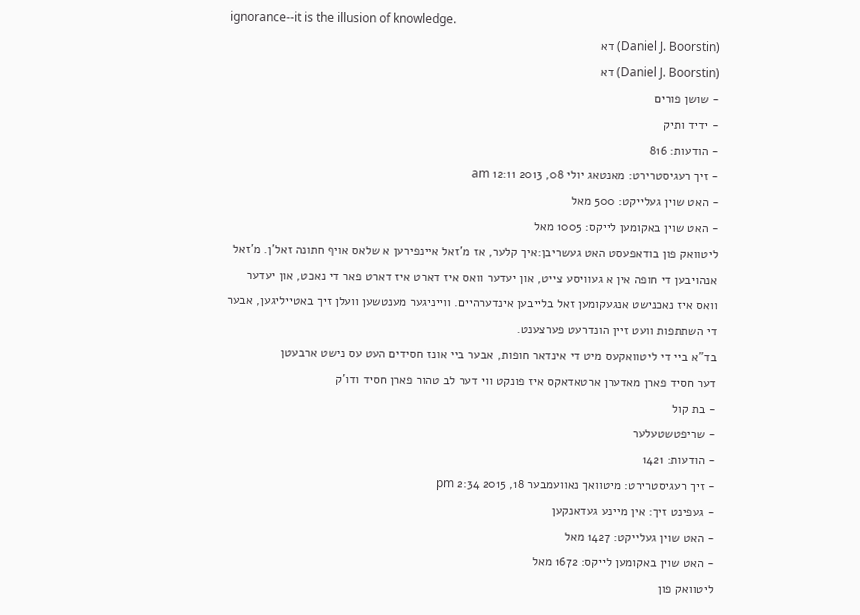ignorance--it is the illusion of knowledge.
(Daniel J. Boorstin) דא
(Daniel J. Boorstin) דא
- שושן פורים
- ידיד ותיק
- הודעות: 816
- זיך רעגיסטרירט: מאנטאג יולי 08, 2013 12:11 am
- האט שוין געלייקט: 500 מאל
- האט שוין באקומען לייקס: 1005 מאל
ליטוואק פון בודאפעסט האט געשריבן:איך קלער, אז מ'זאל איינפירען א שלאס אויף חתונה זאל'ן. מ'זאל אנהויבען די חופה אין א געוויסע צייט, און יעדער וואס איז דארט איז דארט פאר די נאכט, און יעדער וואס איז נאכנישט אנגעקומען זאל בלייבען אינדערהיים. ווייניגער מענטשען וועלן זיך באטייליגען, אבער די השתתפות וועט זיין הונדרעט פערצענט.
בד"א ביי די ליטוואקעס מיט די אינדאר חופות, אבער ביי אונז חסידים העט עס נישט ארבעטן
דער חסיד פארן מאדערן ארטאדאקס איז פונקט ווי דער לב טהור פארן חסיד ודו'ק
- בת קול
- שריפטשטעלער
- הודעות: 1421
- זיך רעגיסטרירט: מיטוואך נאוועמבער 18, 2015 2:34 pm
- געפינט זיך: אין מיינע געדאנקען
- האט שוין געלייקט: 1427 מאל
- האט שוין באקומען לייקס: 1672 מאל
ליטוואק פון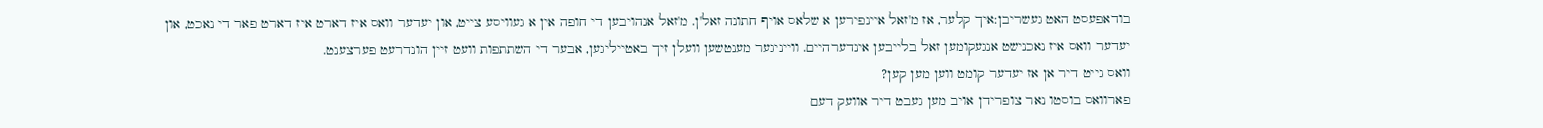בודאפעסט האט געשריבן:איך קלער, אז מ'זאל איינפירען א שלאס אויף חתונה זאל'ן. מ'זאל אנהויבען די חופה אין א געוויסע צייט, און יעדער וואס איז דארט איז דארט פאר די נאכט, און יעדער וואס איז נאכנישט אנגעקומען זאל בלייבען אינדערהיים. ווייניגער מענטשען וועלן זיך באטייליגען, אבער די השתתפות וועט זיין הונדרעט פערצענט.
וואס גייט דיר אן אז יעדער קומט ווען מען קען?
פארוואס בוסטו נאר צופרידן אויב מען געבט דיר אוועק דעם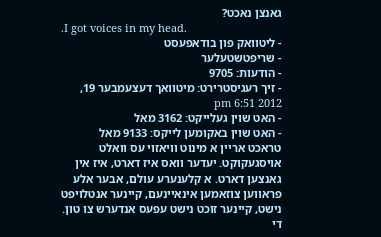גאנצן נאכט?
.I got voices in my head.
- ליטוואק פון בודאפעסט
- שריפטשטעלער
- הודעות: 9705
- זיך רעגיסטרירט: מיטוואך דעצעמבער 19, 2012 6:51 pm
- האט שוין געלייקט: 3162 מאל
- האט שוין באקומען לייקס: 9133 מאל
טראכט אריין א מינוט וויאזוי עס וואלט אויסגעקוקט. יעדער וואס איז דארט, איז אין גאנצען דארט. א קלענערע עולם, אבער אלע פראווען צוזאמען אינאיינעם, קיינער אנטלויפט נישט, קיינער זוכט נישט עפעס אנדערש צו טון. די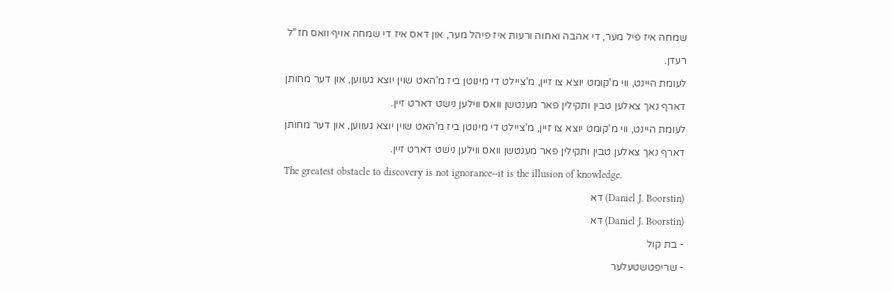שמחה איז פיל מער, די אהבה ואחוה ורעות איז פיהל מער, און דאס איז די שמחה אויף וואס חז"ל רעדן.
לעומת היינט, ווי מ'קומט יוצא צו זיין, מ'ציילט די מינוטן ביז מ'האט שוין יוצא געווען, און דער מחותן דארף נאך צאלען טבין ותקילין פאר מענטשן וואס ווילען נישט דארט זיין.
לעומת היינט, ווי מ'קומט יוצא צו זיין, מ'ציילט די מינוטן ביז מ'האט שוין יוצא געווען, און דער מחותן דארף נאך צאלען טבין ותקילין פאר מענטשן וואס ווילען נישט דארט זיין.
The greatest obstacle to discovery is not ignorance--it is the illusion of knowledge.
(Daniel J. Boorstin) דא
(Daniel J. Boorstin) דא
- בת קול
- שריפטשטעלער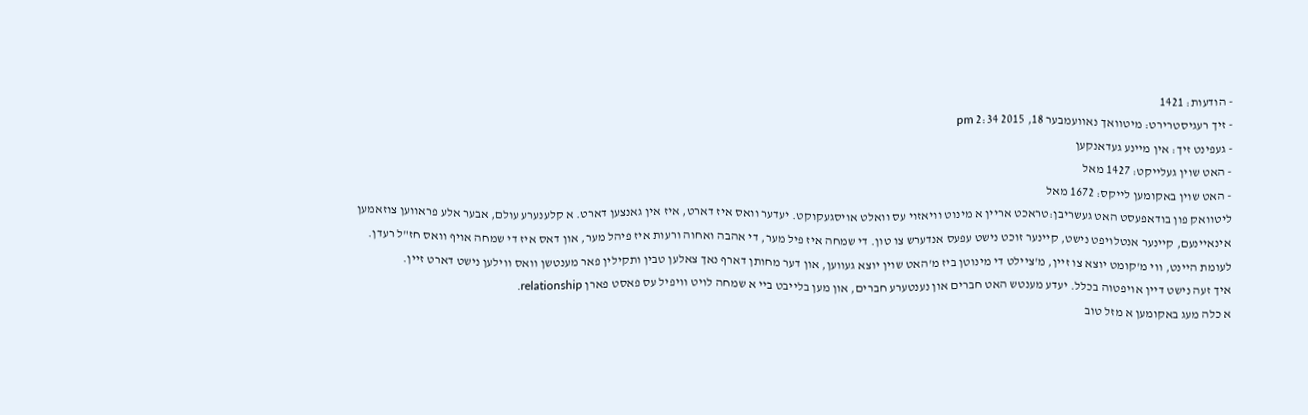- הודעות: 1421
- זיך רעגיסטרירט: מיטוואך נאוועמבער 18, 2015 2:34 pm
- געפינט זיך: אין מיינע געדאנקען
- האט שוין געלייקט: 1427 מאל
- האט שוין באקומען לייקס: 1672 מאל
ליטוואק פון בודאפעסט האט געשריבן:טראכט אריין א מינוט וויאזוי עס וואלט אויסגעקוקט. יעדער וואס איז דארט, איז אין גאנצען דארט. א קלענערע עולם, אבער אלע פראווען צוזאמען אינאיינעם, קיינער אנטלויפט נישט, קיינער זוכט נישט עפעס אנדערש צו טון. די שמחה איז פיל מער, די אהבה ואחוה ורעות איז פיהל מער, און דאס איז די שמחה אויף וואס חז"ל רעדן.
לעומת היינט, ווי מ'קומט יוצא צו זיין, מ'ציילט די מינוטן ביז מ'האט שוין יוצא געווען, און דער מחותן דארף נאך צאלען טבין ותקילין פאר מענטשן וואס ווילען נישט דארט זיין.
איך זעה נישט דיין אויפטוה בכלל. יעדע מענטש האט חברים און נענטערע חברים, און מען בלייבט ביי א שמחה לויט וויפיל עס פאסט פארן relationship.
א כלה מעג באקומען א מזל טוב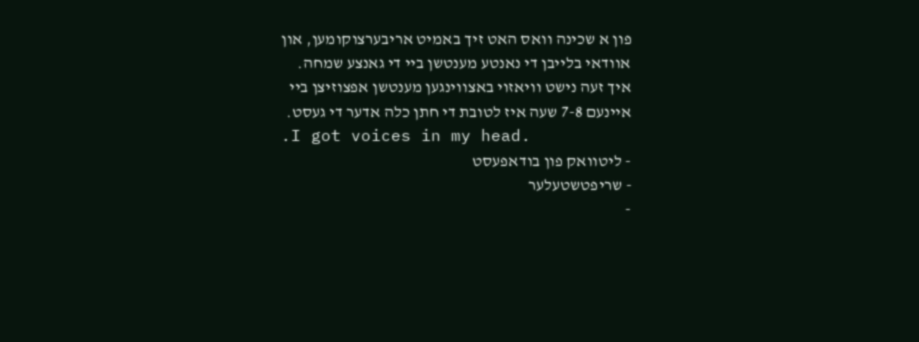פון א שכינה וואס האט זיך באמיט אריבערצוקומען, און אוודאי בלייבן די נאנטע מענטשן ביי די גאנצע שמחה.
איך זעה נישט וויאזוי באצווינגען מענטשן אפצוזיצן ביי איינעם 7-8 שעה איז לטובת די חתן כלה אדער די געסט.
.I got voices in my head.
- ליטוואק פון בודאפעסט
- שריפטשטעלער
-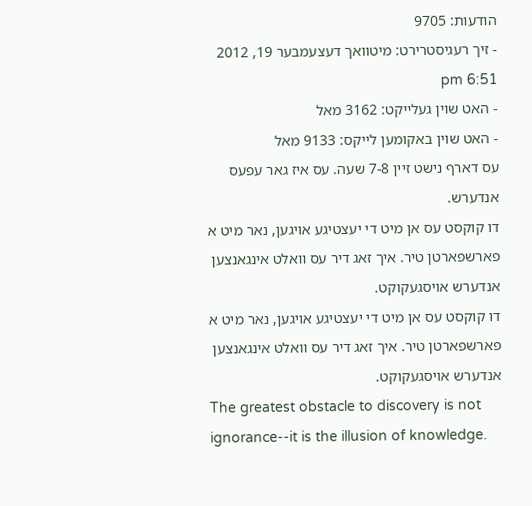הודעות: 9705
- זיך רעגיסטרירט: מיטוואך דעצעמבער 19, 2012 6:51 pm
- האט שוין געלייקט: 3162 מאל
- האט שוין באקומען לייקס: 9133 מאל
עס דארף נישט זיין 7-8 שעה. עס איז גאר עפעס אנדערש.
דו קוקסט עס אן מיט די יעצטיגע אויגען, נאר מיט א פארשפארטן טיר. איך זאג דיר עס וואלט אינגאנצען אנדערש אויסגעקוקט.
דו קוקסט עס אן מיט די יעצטיגע אויגען, נאר מיט א פארשפארטן טיר. איך זאג דיר עס וואלט אינגאנצען אנדערש אויסגעקוקט.
The greatest obstacle to discovery is not ignorance--it is the illusion of knowledge.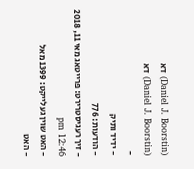(Daniel J. Boorstin) דא
(Daniel J. Boorstin) דא
-
- ידיד ותיק
- הודעות: 776
- זיך רעגיסטרירט: פרייטאג מאי 11, 2018 12:46 pm
- האט שוין געלייקט: 1399 מאל
- האט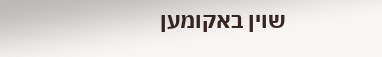שוין באקומען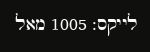לייקס: 1005 מאל